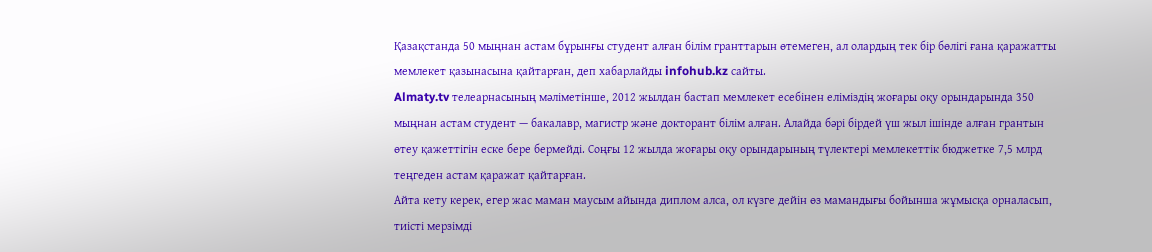Қазақстанда 50 мыңнан астам бұрынғы студент алған білім гранттарын өтемеген, ал олардың тек бір бөлігі ғана қаражатты мемлекет қазынасына қайтарған, деп хабарлайды infohub.kz сайты.
Almaty.tv телеарнасының мәліметінше, 2012 жылдан бастап мемлекет есебінен еліміздің жоғары оқу орындарында 350 мыңнан астам студент — бакалавр, магистр және докторант білім алған. Алайда бәрі бірдей үш жыл ішінде алған грантын өтеу қажеттігін еске бере бермейді. Соңғы 12 жылда жоғары оқу орындарының түлектері мемлекеттік бюджетке 7,5 млрд теңгеден астам қаражат қайтарған.
Айта кету керек, егер жас маман маусым айында диплом алса, ол күзге дейін өз мамандығы бойынша жұмысқа орналасып, тиісті мерзімді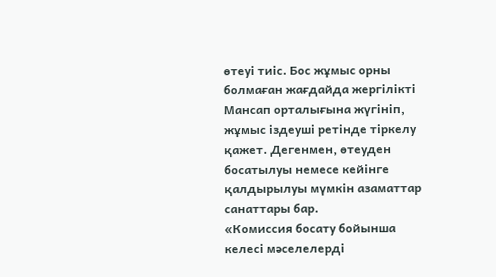өтеуі тиіс. Бос жұмыс орны болмаған жағдайда жергілікті Мансап орталығына жүгініп, жұмыс іздеуші ретінде тіркелу қажет. Дегенмен, өтеуден босатылуы немесе кейінге қалдырылуы мүмкін азаматтар санаттары бар.
«Комиссия босату бойынша келесі мәселелерді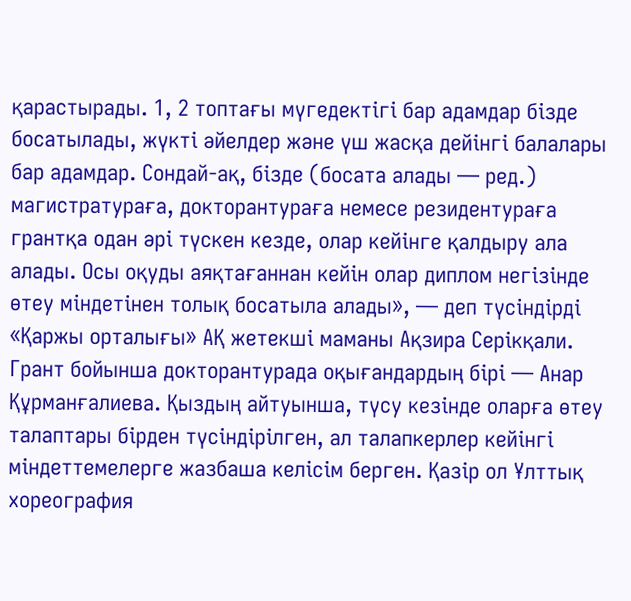қарастырады. 1, 2 топтағы мүгедектігі бар адамдар бізде босатылады, жүкті әйелдер және үш жасқа дейінгі балалары бар адамдар. Сондай-ақ, бізде (босата алады — ред.) магистратураға, докторантураға немесе резидентураға грантқа одан әрі түскен кезде, олар кейінге қалдыру ала алады. Осы оқуды аяқтағаннан кейін олар диплом негізінде өтеу міндетінен толық босатыла алады», — деп түсіндірді «Қаржы орталығы» АҚ жетекші маманы Ақзира Серікқали.
Грант бойынша докторантурада оқығандардың бірі — Анар Құрманғалиева. Қыздың айтуынша, түсу кезінде оларға өтеу талаптары бірден түсіндірілген, ал талапкерлер кейінгі міндеттемелерге жазбаша келісім берген. Қазір ол Ұлттық хореография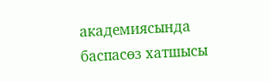академиясында баспасөз хатшысы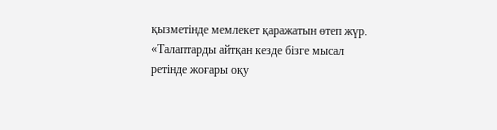қызметінде мемлекет қаражатын өтеп жүр.
«Талаптарды айтқан кезде бізге мысал ретінде жоғары оқу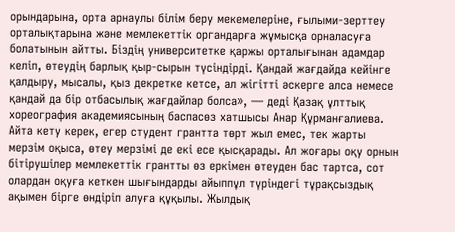орындарына, орта арнаулы білім беру мекемелеріне, ғылыми-зерттеу орталықтарына және мемлекеттік органдарға жұмысқа орналасуға болатынын айтты. Біздің университетке қаржы орталығынан адамдар келіп, өтеудің барлық қыр-сырын түсіндірді. Қандай жағдайда кейінге қалдыру, мысалы, қыз декретке кетсе, ал жігітті әскерге алса немесе қандай да бір отбасылық жағдайлар болса», — деді Қазақ ұлттық хореография академиясының баспасөз хатшысы Анар Құрманғалиева.
Айта кету керек, егер студент грантта төрт жыл емес, тек жарты мерзім оқыса, өтеу мерзімі де екі есе қысқарады. Ал жоғары оқу орнын бітірушілер мемлекеттік грантты өз еркімен өтеуден бас тартса, сот олардан оқуға кеткен шығындарды айыппұл түріндегі тұрақсыздық ақымен бірге өндіріп алуға құқылы. Жылдық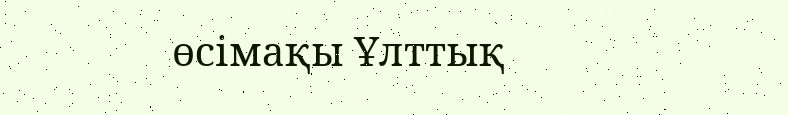өсімақы Ұлттық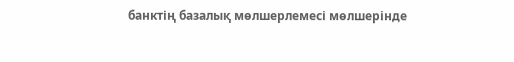банктің базалық мөлшерлемесі мөлшерінде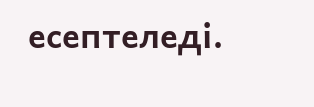есептеледі.